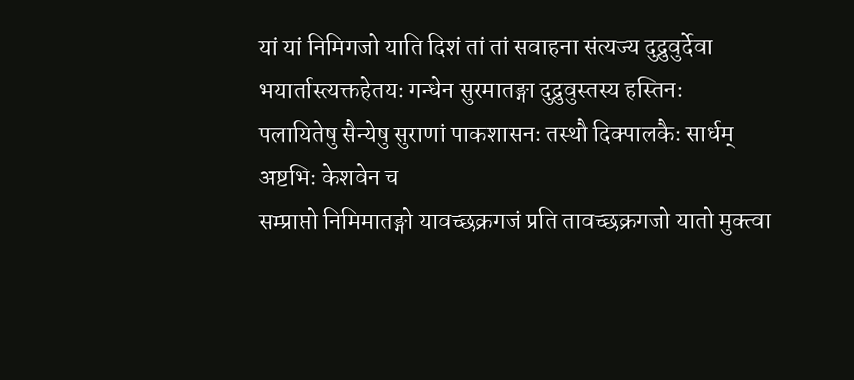यां यां निमिगजो याति दिशं तां तां सवाहना संत्यज्य दुद्रुवुर्देवा भयार्तास्त्यक्तहेतयः गन्धेन सुरमातङ्गा दुद्रुवुस्तस्य हस्तिनः
पलायितेषु सैन्येषु सुराणां पाकशासनः तस्थौ दिक्पालकैः सार्धम् अष्टभिः केशवेन च
सम्प्राप्तो निमिमातङ्गो यावच्छक्रगजं प्रति तावच्छक्रगजो यातो मुक्त्वा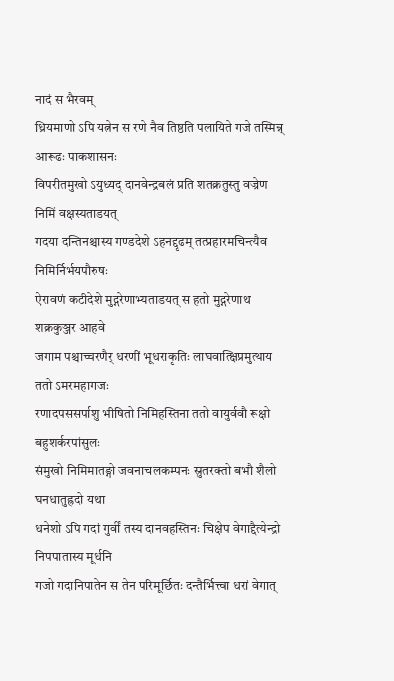नादं स भैरवम्
ध्रियमाणो ऽपि यत्नेन स रणे नैव तिष्ठति पलायिते गजे तस्मिन्न् आरूढः पाकशासनः
विपरीतमुखो ऽयुध्यद् दानवेन्द्रबलं प्रति शतक्रतुस्तु वज्रेण निमिं वक्षस्यताडयत्
गदया दन्तिनश्चास्य गण्डदेशे ऽहनद्दृढम् तत्प्रहारमचिन्त्यैव निमिर्निर्भयपौरुषः
ऐरावणं कटीदेशे मुद्गरेणाभ्यताडयत् स हतो मुद्गरेणाथ शक्रकुञ्जर आहवे
जगाम पश्चाच्चरणैर् धरणीं भूधराकृतिः लाघवात्क्षिप्रमुत्थाय ततो ऽमरमहागजः
रणादपससर्पाशु भीषितो निमिहस्तिना ततो वायुर्ववौ रूक्षो बहुशर्करपांसुलः
संमुखो निमिमातङ्गो जवनाचलकम्पनः स्रुतरक्तो बभौ शैलो घनधातुह्रदो यथा
धनेशो ऽपि गदां गुर्वीं तस्य दानवहस्तिनः चिक्षेप वेगाद्दैत्येन्द्रो निपपातास्य मूर्धनि
गजो गदानिपातेन स तेन परिमूर्छितः दन्तैर्भित्त्वा धरां वेगात्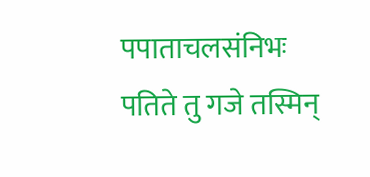पपाताचलसंनिभः
पतिते तु गजे तस्मिन्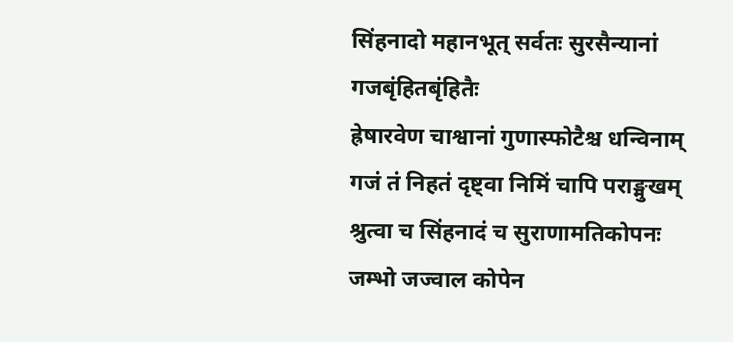सिंहनादो महानभूत् सर्वतः सुरसैन्यानां गजबृंहितबृंहितैः
ह्रेषारवेण चाश्वानां गुणास्फोटैश्च धन्विनाम् गजं तं निहतं दृष्ट्वा निमिं चापि पराङ्मुखम्
श्रुत्वा च सिंहनादं च सुराणामतिकोपनः जम्भो जज्वाल कोपेन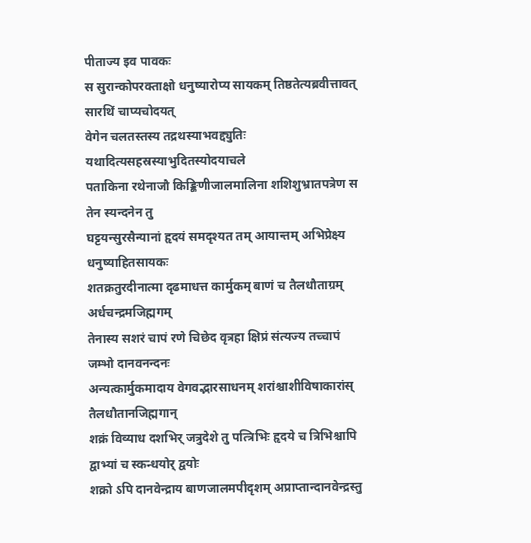पीताज्य इव पावकः
स सुरान्कोपरक्ताक्षो धनुष्यारोप्य सायकम् तिष्ठतेत्यब्रवीत्तावत् सारथिं चाप्यचोदयत्
वेगेन चलतस्तस्य तद्रथस्याभवद्द्युतिः यथादित्यसहस्रस्याभुदितस्योदयाचले
पताकिना रथेनाजौ किङ्किणीजालमालिना शशिशुभ्रातपत्रेण स तेन स्यन्दनेन तु
घट्टयन्सुरसैन्यानां हृदयं समदृश्यत तम् आयान्तम् अभिप्रेक्ष्य धनुष्याहितसायकः
शतक्रतुरदीनात्मा दृढमाधत्त कार्मुकम् बाणं च तैलधौताग्रम् अर्धचन्द्रमजिह्मगम्
तेनास्य सशरं चापं रणे चिछेद वृत्रहा क्षिप्रं संत्यज्य तच्चापं जम्भो दानवनन्दनः
अन्यत्कार्मुकमादाय वेगवद्भारसाधनम् शरांश्चाशीविषाकारांस् तैलधौतानजिह्मगान्
शक्रं विव्याध दशभिर् जत्रुदेशे तु पत्त्रिभिः हृदये च त्रिभिश्चापि द्वाभ्यां च स्कन्धयोर् द्वयोः
शक्रो ऽपि दानवेन्द्राय बाणजालमपीदृशम् अप्राप्तान्दानवेन्द्रस्तु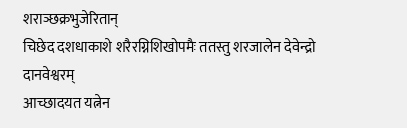शराञ्छक्रभुजेरितान्
चिछेद दशधाकाशे शरैरग्निशिखोपमैः ततस्तु शरजालेन देवेन्द्रो दानवेश्वरम्
आच्छादयत यत्नेन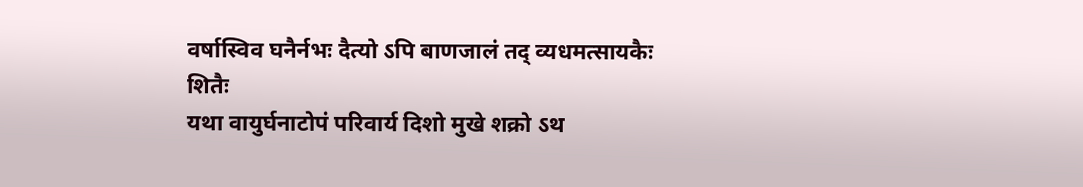वर्षास्विव घनैर्नभः दैत्यो ऽपि बाणजालं तद् व्यधमत्सायकैः शितैः
यथा वायुर्घनाटोपं परिवार्य दिशो मुखे शक्रो ऽथ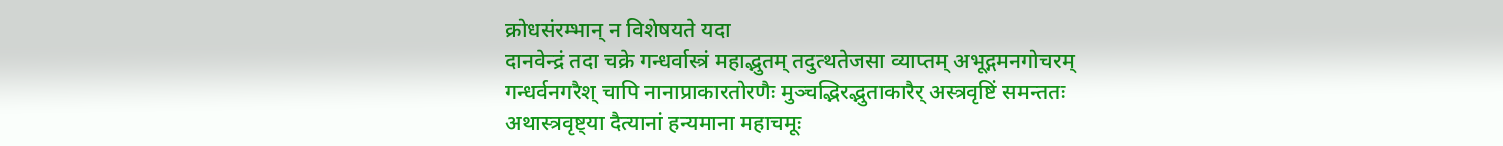क्रोधसंरम्भान् न विशेषयते यदा
दानवेन्द्रं तदा चक्रे गन्धर्वास्त्रं महाद्भुतम् तदुत्थतेजसा व्याप्तम् अभूद्गमनगोचरम्
गन्धर्वनगरैश् चापि नानाप्राकारतोरणैः मुञ्चद्भिरद्भुताकारैर् अस्त्रवृष्टिं समन्ततः
अथास्त्रवृष्ट्या दैत्यानां हन्यमाना महाचमूः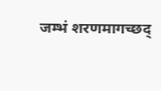जम्भं शरणमागच्छद्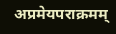अप्रमेयपराक्रमम्